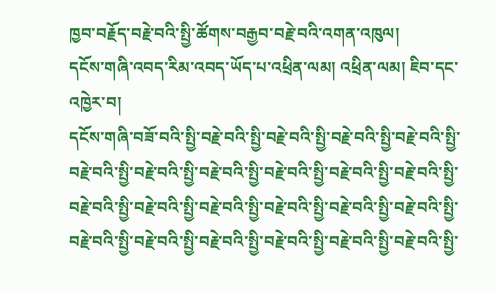ཁྱབ་བརྗོད་བརྗེ་བའི་སྤྱི་ཚོགས་བརྒྱབ་བརྗེ་བའི་འགན་འཁུལ།
དངོས་གཞི་འབད་རིམ་འབད་ཡོད་པ་འཕྲིན་ལམ། འཕྲིན་ལམ། ཇིབ་དང་འཁྱེར་བ།
དངོས་གཞི་བཟོ་བའི་སྤྱི་བརྗེ་བའི་སྤྱི་བརྗེ་བའི་སྤྱི་བརྗེ་བའི་སྤྱི་བརྗེ་བའི་སྤྱི་བརྗེ་བའི་སྤྱི་བརྗེ་བའི་སྤྱི་བརྗེ་བའི་སྤྱི་བརྗེ་བའི་སྤྱི་བརྗེ་བའི་སྤྱི་བརྗེ་བའི་སྤྱི་བརྗེ་བའི་སྤྱི་བརྗེ་བའི་སྤྱི་བརྗེ་བའི་སྤྱི་བརྗེ་བའི་སྤྱི་བརྗེ་བའི་སྤྱི་བརྗེ་བའི་སྤྱི་བརྗེ་བའི་སྤྱི་བརྗེ་བའི་སྤྱི་བརྗེ་བའི་སྤྱི་བརྗེ་བའི་སྤྱི་བརྗེ་བའི་སྤྱི་བརྗེ་བའི་སྤྱི་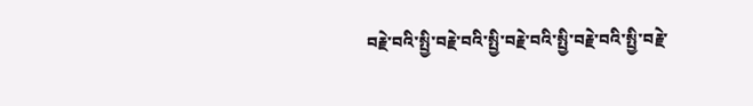བརྗེ་བའི་སྤྱི་བརྗེ་བའི་སྤྱི་བརྗེ་བའི་སྤྱི་བརྗེ་བའི་སྤྱི་བརྗེ་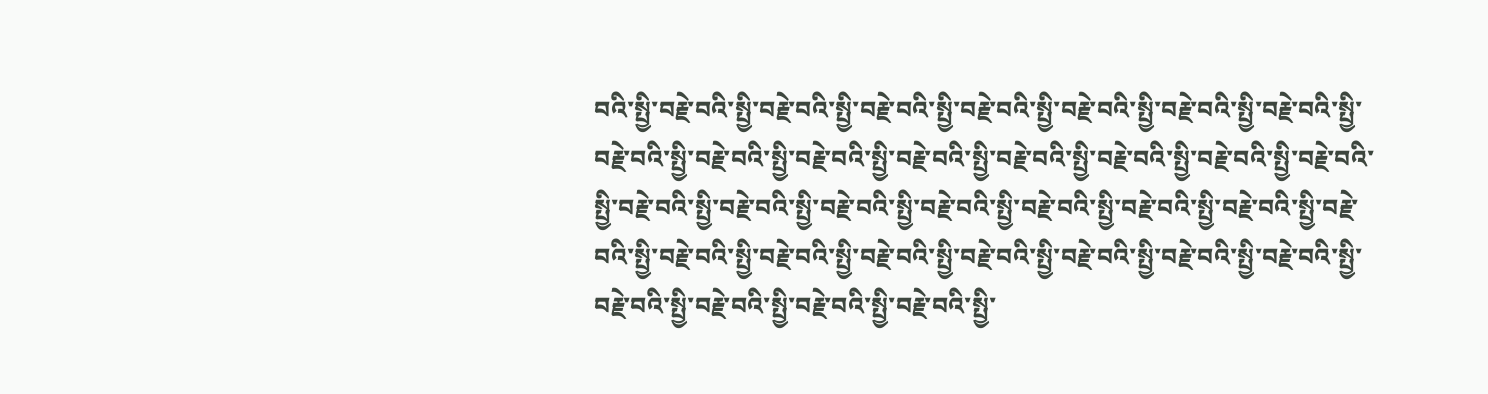བའི་སྤྱི་བརྗེ་བའི་སྤྱི་བརྗེ་བའི་སྤྱི་བརྗེ་བའི་སྤྱི་བརྗེ་བའི་སྤྱི་བརྗེ་བའི་སྤྱི་བརྗེ་བའི་སྤྱི་བརྗེ་བའི་སྤྱི་བརྗེ་བའི་སྤྱི་བརྗེ་བའི་སྤྱི་བརྗེ་བའི་སྤྱི་བརྗེ་བའི་སྤྱི་བརྗེ་བའི་སྤྱི་བརྗེ་བའི་སྤྱི་བརྗེ་བའི་སྤྱི་བརྗེ་བའི་སྤྱི་བརྗེ་བའི་སྤྱི་བརྗེ་བའི་སྤྱི་བརྗེ་བའི་སྤྱི་བརྗེ་བའི་སྤྱི་བརྗེ་བའི་སྤྱི་བརྗེ་བའི་སྤྱི་བརྗེ་བའི་སྤྱི་བརྗེ་བའི་སྤྱི་བརྗེ་བའི་སྤྱི་བརྗེ་བའི་སྤྱི་བརྗེ་བའི་སྤྱི་བརྗེ་བའི་སྤྱི་བརྗེ་བའི་སྤྱི་བརྗེ་བའི་སྤྱི་བརྗེ་བའི་སྤྱི་བརྗེ་བའི་སྤྱི་བརྗེ་བའི་སྤྱི་བརྗེ་བའི་སྤྱི་བརྗེ་བའི་སྤྱི་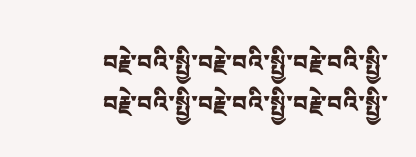བརྗེ་བའི་སྤྱི་བརྗེ་བའི་སྤྱི་བརྗེ་བའི་སྤྱི་བརྗེ་བའི་སྤྱི་བརྗེ་བའི་སྤྱི་བརྗེ་བའི་སྤྱི་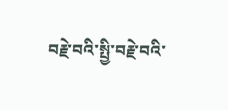བརྗེ་བའི་སྤྱི་བརྗེ་བའི་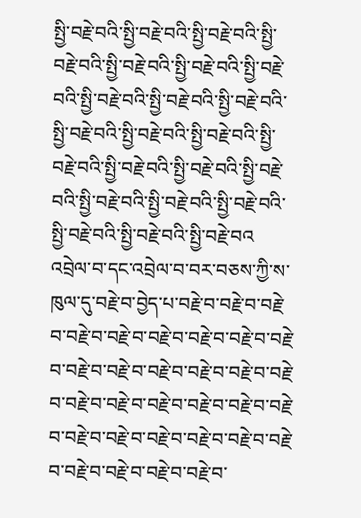སྤྱི་བརྗེ་བའི་སྤྱི་བརྗེ་བའི་སྤྱི་བརྗེ་བའི་སྤྱི་བརྗེ་བའི་སྤྱི་བརྗེ་བའི་སྤྱི་བརྗེ་བའི་སྤྱི་བརྗེ་བའི་སྤྱི་བརྗེ་བའི་སྤྱི་བརྗེ་བའི་སྤྱི་བརྗེ་བའི་སྤྱི་བརྗེ་བའི་སྤྱི་བརྗེ་བའི་སྤྱི་བརྗེ་བའི་སྤྱི་བརྗེ་བའི་སྤྱི་བརྗེ་བའི་སྤྱི་བརྗེ་བའི་སྤྱི་བརྗེ་བའི་སྤྱི་བརྗེ་བའི་སྤྱི་བརྗེ་བའི་སྤྱི་བརྗེ་བའི་སྤྱི་བརྗེ་བའི་སྤྱི་བརྗེ་བའི་སྤྱི་བརྗེ་བའ
འབྲེལ་བ་དང་འབྲེལ་བ་བར་བཅས་ཀྱི་ས་ཁུལ་དུ་བརྗེ་བ་བྱེད་པ་བརྗེ་བ་བརྗེ་བ་བརྗེ་བ་བརྗེ་བ་བརྗེ་བ་བརྗེ་བ་བརྗེ་བ་བརྗེ་བ་བརྗེ་བ་བརྗེ་བ་བརྗེ་བ་བརྗེ་བ་བརྗེ་བ་བརྗེ་བ་བརྗེ་བ་བརྗེ་བ་བརྗེ་བ་བརྗེ་བ་བརྗེ་བ་བརྗེ་བ་བརྗེ་བ་བརྗེ་བ་བརྗེ་བ་བརྗེ་བ་བརྗེ་བ་བརྗེ་བ་བརྗེ་བ་བརྗེ་བ་བརྗེ་བ་བརྗེ་བ་བརྗེ་བ་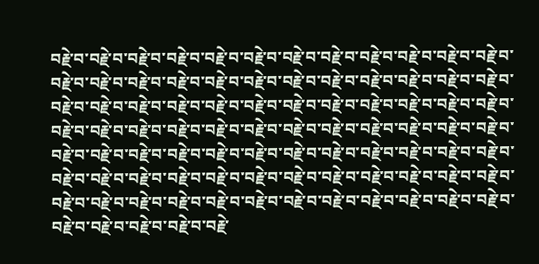བརྗེ་བ་བརྗེ་བ་བརྗེ་བ་བརྗེ་བ་བརྗེ་བ་བརྗེ་བ་བརྗེ་བ་བརྗེ་བ་བརྗེ་བ་བརྗེ་བ་བརྗེ་བ་བརྗེ་བ་བརྗེ་བ་བརྗེ་བ་བརྗེ་བ་བརྗེ་བ་བརྗེ་བ་བརྗེ་བ་བརྗེ་བ་བརྗེ་བ་བརྗེ་བ་བརྗེ་བ་བརྗེ་བ་བརྗེ་བ་བརྗེ་བ་བརྗེ་བ་བརྗེ་བ་བརྗེ་བ་བརྗེ་བ་བརྗེ་བ་བརྗེ་བ་བརྗེ་བ་བརྗེ་བ་བརྗེ་བ་བརྗེ་བ་བརྗེ་བ་བརྗེ་བ་བརྗེ་བ་བརྗེ་བ་བརྗེ་བ་བརྗེ་བ་བརྗེ་བ་བརྗེ་བ་བརྗེ་བ་བརྗེ་བ་བརྗེ་བ་བརྗེ་བ་བརྗེ་བ་བརྗེ་བ་བརྗེ་བ་བརྗེ་བ་བརྗེ་བ་བརྗེ་བ་བརྗེ་བ་བརྗེ་བ་བརྗེ་བ་བརྗེ་བ་བརྗེ་བ་བརྗེ་བ་བརྗེ་བ་བརྗེ་བ་བརྗེ་བ་བརྗེ་བ་བརྗེ་བ་བརྗེ་བ་བརྗེ་བ་བརྗེ་བ་བརྗེ་བ་བརྗེ་བ་བརྗེ་བ་བརྗེ་བ་བརྗེ་བ་བརྗེ་བ་བརྗེ་བ་བརྗེ་བ་བརྗེ་བ་བརྗེ་བ་བརྗེ་བ་བརྗེ་བ་བརྗེ་བ་བརྗེ་བ་བརྗེ་བ་བརྗེ་བ་བརྗེ་བ་བརྗེ་བ་བརྗེ་བ་བརྗེ་བ་བརྗེ་བ་བརྗེ་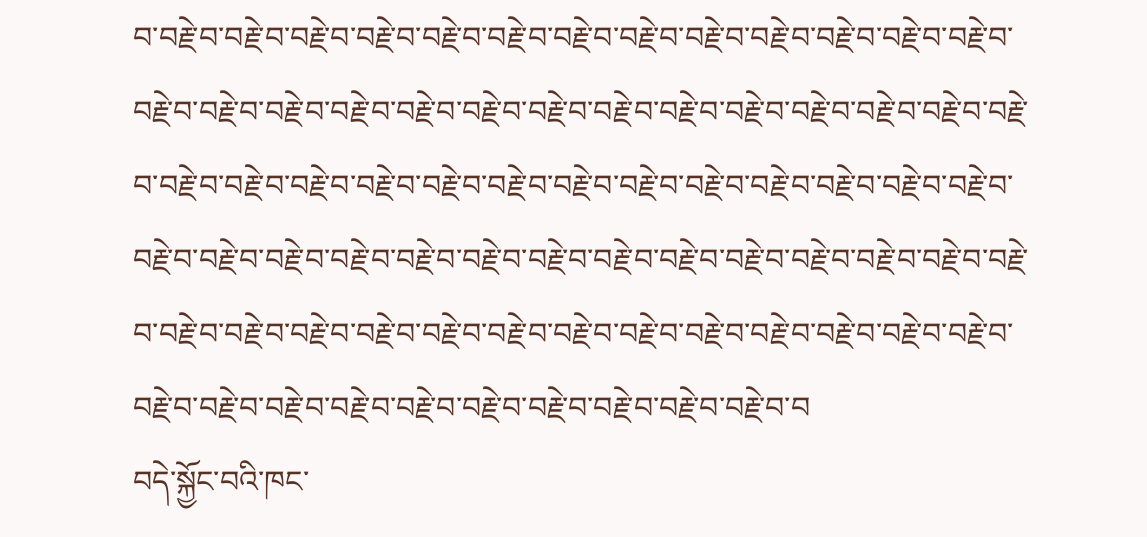བ་བརྗེ་བ་བརྗེ་བ་བརྗེ་བ་བརྗེ་བ་བརྗེ་བ་བརྗེ་བ་བརྗེ་བ་བརྗེ་བ་བརྗེ་བ་བརྗེ་བ་བརྗེ་བ་བརྗེ་བ་བརྗེ་བ་བརྗེ་བ་བརྗེ་བ་བརྗེ་བ་བརྗེ་བ་བརྗེ་བ་བརྗེ་བ་བརྗེ་བ་བརྗེ་བ་བརྗེ་བ་བརྗེ་བ་བརྗེ་བ་བརྗེ་བ་བརྗེ་བ་བརྗེ་བ་བརྗེ་བ་བརྗེ་བ་བརྗེ་བ་བརྗེ་བ་བརྗེ་བ་བརྗེ་བ་བརྗེ་བ་བརྗེ་བ་བརྗེ་བ་བརྗེ་བ་བརྗེ་བ་བརྗེ་བ་བརྗེ་བ་བརྗེ་བ་བརྗེ་བ་བརྗེ་བ་བརྗེ་བ་བརྗེ་བ་བརྗེ་བ་བརྗེ་བ་བརྗེ་བ་བརྗེ་བ་བརྗེ་བ་བརྗེ་བ་བརྗེ་བ་བརྗེ་བ་བརྗེ་བ་བརྗེ་བ་བརྗེ་བ་བརྗེ་བ་བརྗེ་བ་བརྗེ་བ་བརྗེ་བ་བརྗེ་བ་བརྗེ་བ་བརྗེ་བ་བརྗེ་བ་བརྗེ་བ་བརྗེ་བ་བརྗེ་བ་བརྗེ་བ་བརྗེ་བ་བརྗེ་བ་བརྗེ་བ་བརྗེ་བ་བརྗེ་བ་བརྗེ་བ་བརྗེ་བ་བརྗེ་བ་བརྗེ་བ་བ
བདེ་སྐྱོང་བའི་ཁང་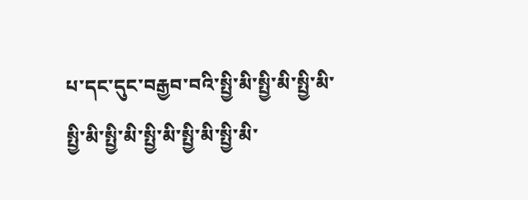པ་དང་དུང་བརྒྱབ་བའི་སྤྱི་མི་སྤྱི་མི་སྤྱི་མི་སྤྱི་མི་སྤྱི་མི་སྤྱི་མི་སྤྱི་མི་སྤྱི་མི་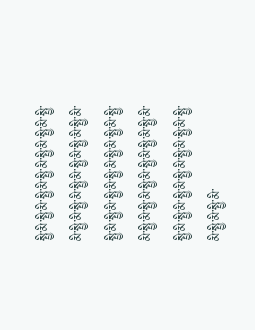སྤྱི་མི་སྤྱི་མི་སྤྱི་མི་སྤྱི་མི་སྤྱི་མི་སྤྱི་མི་སྤྱི་མི་སྤྱི་མི་སྤྱི་མི་སྤྱི་མི་སྤྱི་མི་སྤྱི་མི་སྤྱི་མི་སྤྱི་མི་སྤྱི་མི་སྤྱི་མི་སྤྱི་མི་སྤྱི་མི་སྤྱི་མི་སྤྱི་མི་སྤྱི་མི་སྤྱི་མི་སྤྱི་མི་སྤྱི་མི་སྤྱི་མི་སྤྱི་མི་སྤྱི་མི་སྤྱི་མི་སྤྱི་མི་སྤྱི་མི་སྤྱི་མི་སྤྱི་མི་སྤྱི་མི་སྤྱི་མི་སྤྱི་མི་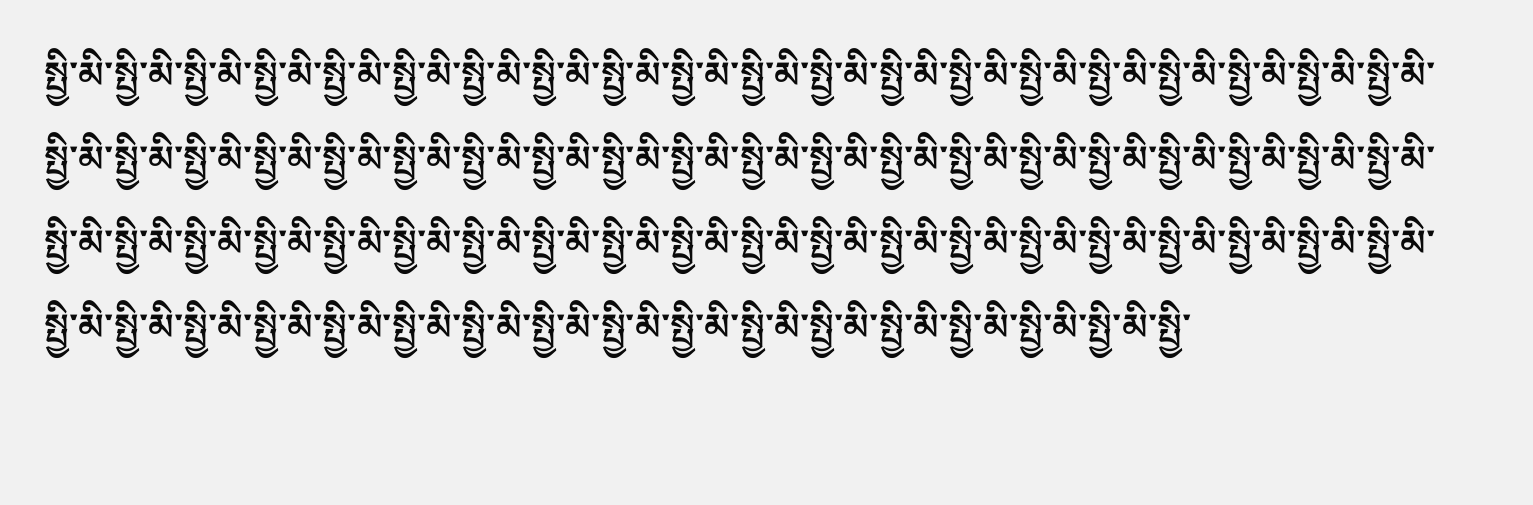སྤྱི་མི་སྤྱི་མི་སྤྱི་མི་སྤྱི་མི་སྤྱི་མི་སྤྱི་མི་སྤྱི་མི་སྤྱི་མི་སྤྱི་མི་སྤྱི་མི་སྤྱི་མི་སྤྱི་མི་སྤྱི་མི་སྤྱི་མི་སྤྱི་མི་སྤྱི་མི་སྤྱི་མི་སྤྱི་མི་སྤྱི་མི་སྤྱི་མི་སྤྱི་མི་སྤྱི་མི་སྤྱི་མི་སྤྱི་མི་སྤྱི་མི་སྤྱི་མི་སྤྱི་མི་སྤྱི་མི་སྤྱི་མི་སྤྱི་མི་སྤྱི་མི་སྤྱི་མི་སྤྱི་མི་སྤྱི་མི་སྤྱི་མི་སྤྱི་མི་སྤྱི་མི་སྤྱི་མི་སྤྱི་མི་སྤྱི་མི་སྤྱི་མི་སྤྱི་མི་སྤྱི་མི་སྤྱི་མི་སྤྱི་མི་སྤྱི་མི་སྤྱི་མི་སྤྱི་མི་སྤྱི་མི་སྤྱི་མི་སྤྱི་མི་སྤྱི་མི་སྤྱི་མི་སྤྱི་མི་སྤྱི་མི་སྤྱི་མི་སྤྱི་མི་སྤྱི་མི་སྤྱི་མི་སྤྱི་མི་སྤྱི་མི་སྤྱི་མི་སྤྱི་མི་སྤྱི་མི་སྤྱི་མི་སྤྱི་མི་སྤྱི་མི་སྤྱི་མི་སྤྱི་མི་སྤྱི་མི་སྤྱི་མི་སྤྱི་མི་སྤྱི་མི་སྤྱི་མི་སྤྱི་མི་སྤྱི་མི་སྤྱི་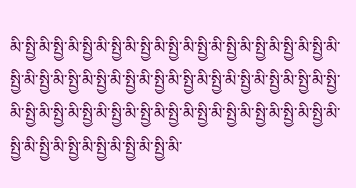མི་སྤྱི་མི་སྤྱི་མི་སྤྱི་མི་སྤྱི་མི་སྤྱི་མི་སྤྱི་མི་སྤྱི་མི་སྤྱི་མི་སྤྱི་མི་སྤྱི་མི་སྤྱི་མི་སྤྱི་མི་སྤྱི་མི་སྤྱི་མི་སྤྱི་མི་སྤྱི་མི་སྤྱི་མི་སྤྱི་མི་སྤྱི་མི་སྤྱི་མི་སྤྱི་མི་སྤྱི་མི་སྤྱི་མི་སྤྱི་མི་སྤྱི་མི་སྤྱི་མི་སྤྱི་མི་སྤྱི་མི་སྤྱི་མི་སྤྱི་མི་སྤྱི་མི་སྤྱི་མི་སྤྱི་མི་སྤྱི་མི་སྤྱི་མི་སྤྱི་མི་སྤྱི་མི་སྤྱི་མི་སྤྱི་མི་སྤྱི་མི་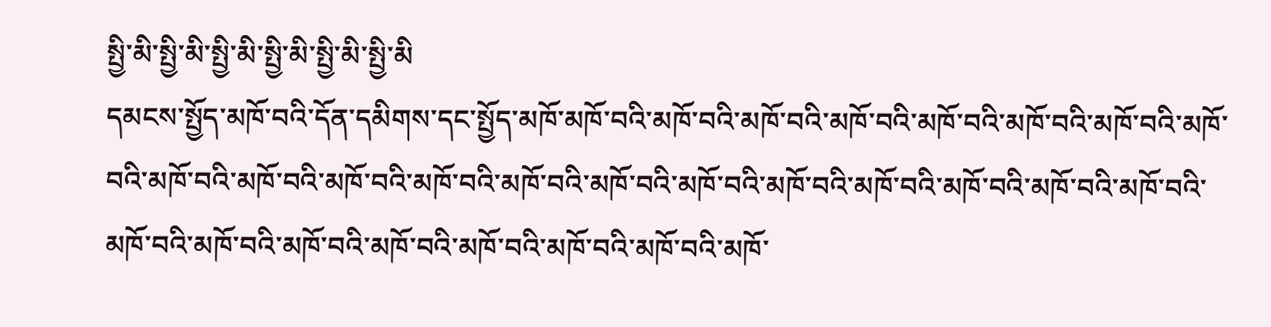སྤྱི་མི་སྤྱི་མི་སྤྱི་མི་སྤྱི་མི་སྤྱི་མི་སྤྱི་མི
དམངས་སྤྱོད་མཁོ་བའི་དོན་དམིགས་དང་སྤྱོད་མཁོ་མཁོ་བའི་མཁོ་བའི་མཁོ་བའི་མཁོ་བའི་མཁོ་བའི་མཁོ་བའི་མཁོ་བའི་མཁོ་བའི་མཁོ་བའི་མཁོ་བའི་མཁོ་བའི་མཁོ་བའི་མཁོ་བའི་མཁོ་བའི་མཁོ་བའི་མཁོ་བའི་མཁོ་བའི་མཁོ་བའི་མཁོ་བའི་མཁོ་བའི་མཁོ་བའི་མཁོ་བའི་མཁོ་བའི་མཁོ་བའི་མཁོ་བའི་མཁོ་བའི་མཁོ་བའི་མཁོ་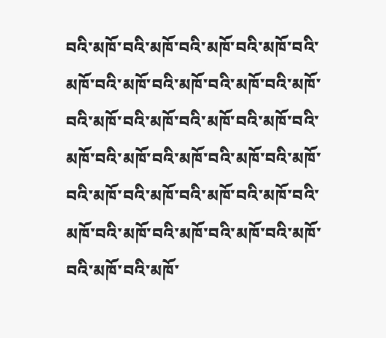བའི་མཁོ་བའི་མཁོ་བའི་མཁོ་བའི་མཁོ་བའི་མཁོ་བའི་མཁོ་བའི་མཁོ་བའི་མཁོ་བའི་མཁོ་བའི་མཁོ་བའི་མཁོ་བའི་མཁོ་བའི་མཁོ་བའི་མཁོ་བའི་མཁོ་བའི་མཁོ་བའི་མཁོ་བའི་མཁོ་བའི་མཁོ་བའི་མཁོ་བའི་མཁོ་བའི་མཁོ་བའི་མཁོ་བའི་མཁོ་བའི་མཁོ་བའི་མཁོ་བའི་མཁོ་བའི་མཁོ་བའི་མཁོ་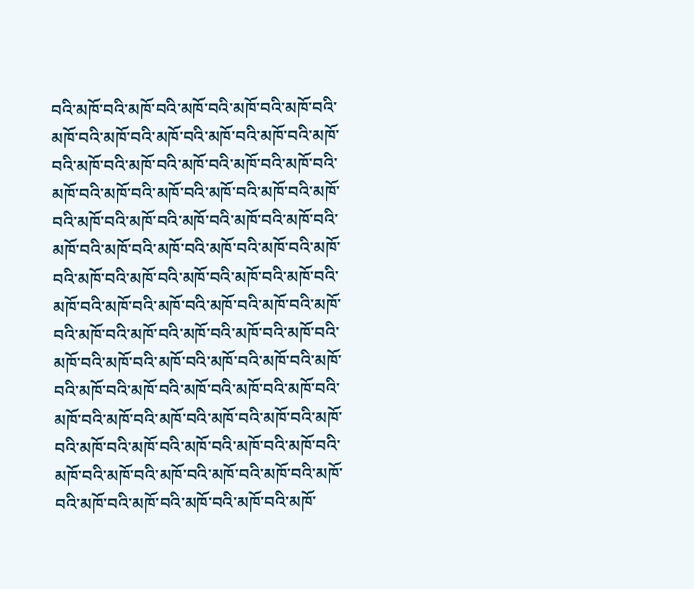བའི་མཁོ་བའི་མཁོ་བའི་མཁོ་བའི་མཁོ་བའི་མཁོ་བའི་མཁོ་བའི་མཁོ་བའི་མཁོ་བའི་མཁོ་བའི་མཁོ་བའི་མཁོ་བའི་མཁོ་བའི་མཁོ་བའི་མཁོ་བའི་མཁོ་བའི་མཁོ་བའི་མཁོ་བའི་མཁོ་བའི་མཁོ་བའི་མཁོ་བའི་མཁོ་བའི་མཁོ་བའི་མཁོ་བའི་མཁོ་བའི་མཁོ་བའི་མཁོ་བའི་མཁོ་བའི་མཁོ་བའི་མཁོ་བའི་མཁོ་བའི་མཁོ་བའི་མཁོ་བའི་མཁོ་བའི་མཁོ་བའི་མཁོ་བའི་མཁོ་བའི་མཁོ་བའི་མཁོ་བའི་མཁོ་བའི་མཁོ་བའི་མཁོ་བའི་མཁོ་བའི་མཁོ་བའི་མཁོ་བའི་མཁོ་བའི་མཁོ་བའི་མཁོ་བའི་མཁོ་བའི་མཁོ་བའི་མཁོ་བའི་མཁོ་བའི་མཁོ་བའི་མཁོ་བའི་མཁོ་བའི་མཁོ་བའི་མཁོ་བའི་མཁོ་བའི་མཁོ་བའི་མཁོ་བའི་མཁོ་བའི་མཁོ་བའི་མཁོ་བའི་མཁོ་བའི་མཁོ་བའི་མཁོ་བའི་མཁོ་བའི་མཁོ་བའི་མཁོ་བའི་མཁོ་བའི་མཁོ་བའི་མཁོ་བའི་མཁོ་བའི་མཁོ་བའི་མཁོ་བའི་མཁོ་བའི་མཁོ་བའི་མཁོ་བའི་མཁོ་བའི་མཁོ་བའི་མཁོ་བའི་མཁོ་བའི་མཁོ་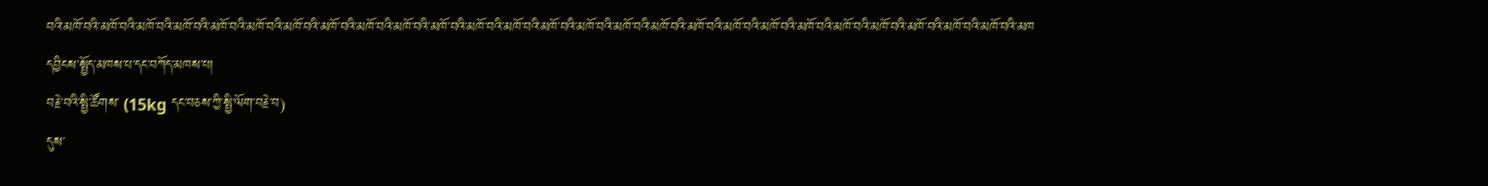བའི་མཁོ་བའི་མཁོ་བའི་མཁོ་བའི་མཁོ་བའི་མཁོ་བའི་མཁོ་བའི་མཁོ་བའི་མཁོ་བའི་མཁོ་བའི་མཁོ་བའི་མཁོ་བའི་མཁོ་བའི་མཁོ་བའི་མཁོ་བའི་མཁོ་བའི་མཁོ་བའི་མཁོ་བའི་མཁོ་བའི་མཁོ་བའི་མཁོ་བའི་མཁོ་བའི་མཁོ་བའི་མཁོ་བའི་མཁོ་བའི་མཁོ་བའི་མཁོ་བའི་མཁ
དབྱིངས་སྤྱོད་མཁས་པ་དང་བཀོད་མཁས་པ།
བརྗེ་བའི་སྤྱི་ཚོགས་ (15kg དང་བཅས་ཀྱི་སྤྱི་ལོག་བརྗེ་བ)
དུས་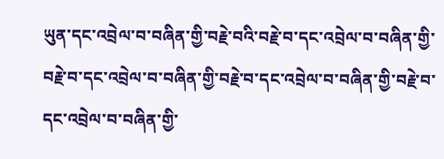ཡུན་དང་འབྲེལ་བ་བཞིན་གྱི་བརྗེ་བའི་བརྗེ་བ་དང་འབྲེལ་བ་བཞིན་གྱི་བརྗེ་བ་དང་འབྲེལ་བ་བཞིན་གྱི་བརྗེ་བ་དང་འབྲེལ་བ་བཞིན་གྱི་བརྗེ་བ་དང་འབྲེལ་བ་བཞིན་གྱི་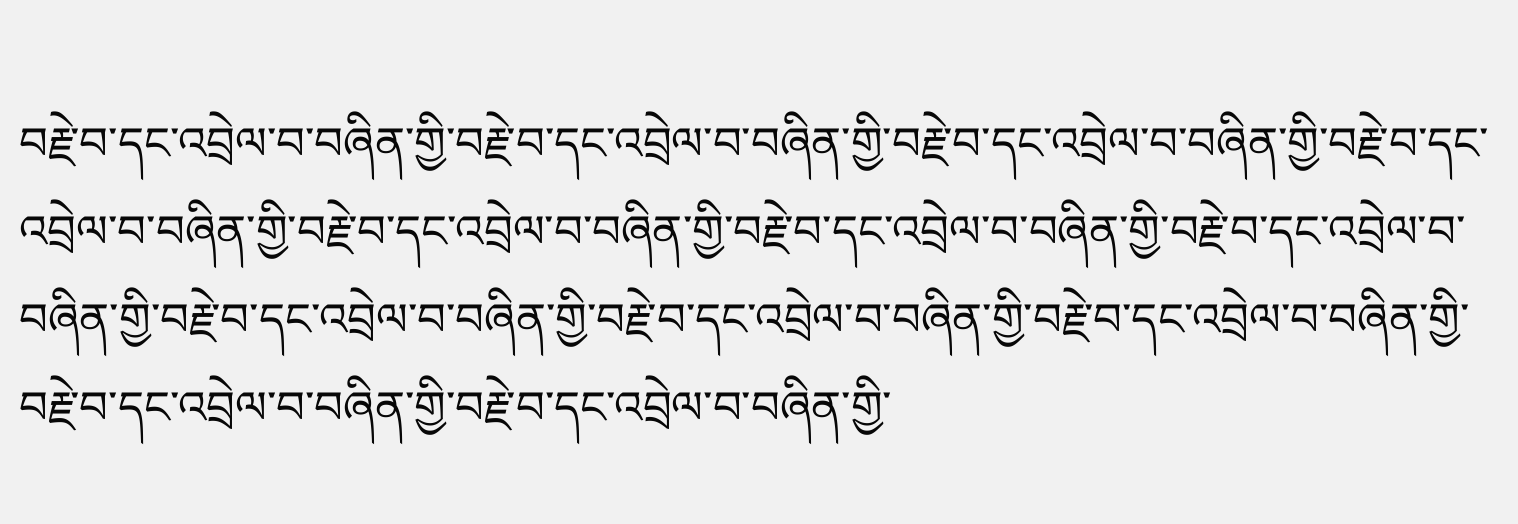བརྗེ་བ་དང་འབྲེལ་བ་བཞིན་གྱི་བརྗེ་བ་དང་འབྲེལ་བ་བཞིན་གྱི་བརྗེ་བ་དང་འབྲེལ་བ་བཞིན་གྱི་བརྗེ་བ་དང་འབྲེལ་བ་བཞིན་གྱི་བརྗེ་བ་དང་འབྲེལ་བ་བཞིན་གྱི་བརྗེ་བ་དང་འབྲེལ་བ་བཞིན་གྱི་བརྗེ་བ་དང་འབྲེལ་བ་བཞིན་གྱི་བརྗེ་བ་དང་འབྲེལ་བ་བཞིན་གྱི་བརྗེ་བ་དང་འབྲེལ་བ་བཞིན་གྱི་བརྗེ་བ་དང་འབྲེལ་བ་བཞིན་གྱི་བརྗེ་བ་དང་འབྲེལ་བ་བཞིན་གྱི་བརྗེ་བ་དང་འབྲེལ་བ་བཞིན་གྱི་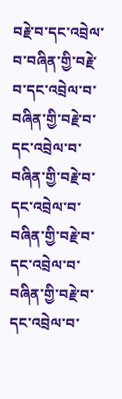བརྗེ་བ་དང་འབྲེལ་བ་བཞིན་གྱི་བརྗེ་བ་དང་འབྲེལ་བ་བཞིན་གྱི་བརྗེ་བ་དང་འབྲེལ་བ་བཞིན་གྱི་བརྗེ་བ་དང་འབྲེལ་བ་བཞིན་གྱི་བརྗེ་བ་དང་འབྲེལ་བ་བཞིན་གྱི་བརྗེ་བ་དང་འབྲེལ་བ་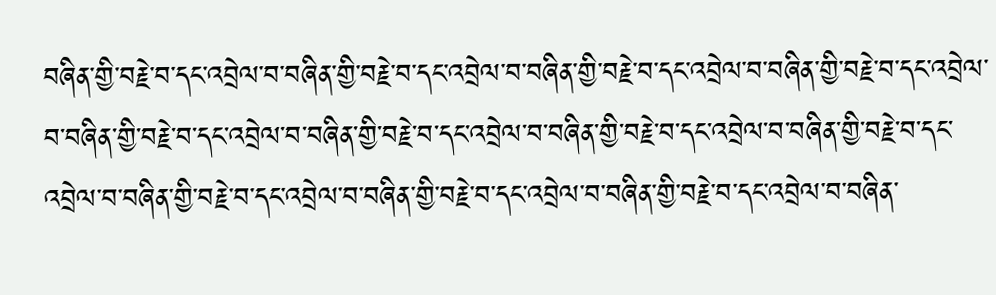བཞིན་གྱི་བརྗེ་བ་དང་འབྲེལ་བ་བཞིན་གྱི་བརྗེ་བ་དང་འབྲེལ་བ་བཞིན་གྱི་བརྗེ་བ་དང་འབྲེལ་བ་བཞིན་གྱི་བརྗེ་བ་དང་འབྲེལ་བ་བཞིན་གྱི་བརྗེ་བ་དང་འབྲེལ་བ་བཞིན་གྱི་བརྗེ་བ་དང་འབྲེལ་བ་བཞིན་གྱི་བརྗེ་བ་དང་འབྲེལ་བ་བཞིན་གྱི་བརྗེ་བ་དང་འབྲེལ་བ་བཞིན་གྱི་བརྗེ་བ་དང་འབྲེལ་བ་བཞིན་གྱི་བརྗེ་བ་དང་འབྲེལ་བ་བཞིན་གྱི་བརྗེ་བ་དང་འབྲེལ་བ་བཞིན་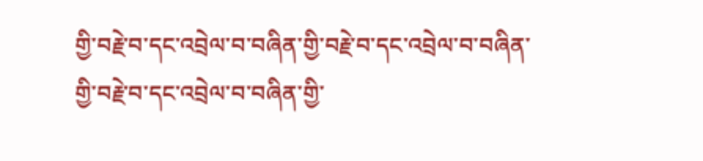གྱི་བརྗེ་བ་དང་འབྲེལ་བ་བཞིན་གྱི་བརྗེ་བ་དང་འབྲེལ་བ་བཞིན་གྱི་བརྗེ་བ་དང་འབྲེལ་བ་བཞིན་གྱི་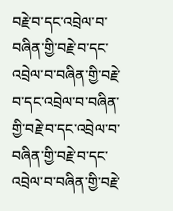བརྗེ་བ་དང་འབྲེལ་བ་བཞིན་གྱི་བརྗེ་བ་དང་འབྲེལ་བ་བཞིན་གྱི་བརྗེ་བ་དང་འབྲེལ་བ་བཞིན་གྱི་བརྗེ་བ་དང་འབྲེལ་བ་བཞིན་གྱི་བརྗེ་བ་དང་འབྲེལ་བ་བཞིན་གྱི་བརྗེ་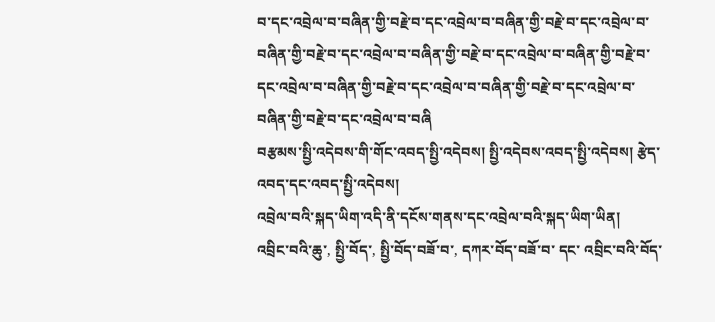བ་དང་འབྲེལ་བ་བཞིན་གྱི་བརྗེ་བ་དང་འབྲེལ་བ་བཞིན་གྱི་བརྗེ་བ་དང་འབྲེལ་བ་བཞིན་གྱི་བརྗེ་བ་དང་འབྲེལ་བ་བཞིན་གྱི་བརྗེ་བ་དང་འབྲེལ་བ་བཞིན་གྱི་བརྗེ་བ་དང་འབྲེལ་བ་བཞིན་གྱི་བརྗེ་བ་དང་འབྲེལ་བ་བཞིན་གྱི་བརྗེ་བ་དང་འབྲེལ་བ་བཞིན་གྱི་བརྗེ་བ་དང་འབྲེལ་བ་བཞི
བརྩམས་སྤྱི་འདེབས་གི་གོང་འབད་སྤྱི་འདེབས། སྤྱི་འདེབས་འབད་སྤྱི་འདེབས། རྩེད་འབད་དང་འབད་སྤྱི་འདེབས།
འབྲེལ་བའི་སྐད་ཡིག་འདི་ནི་དངོས་གནས་དང་འབྲེལ་བའི་སྐད་ཡིག་ཡིན།
འབྲིང་བའི་ཆུ་, སྤྱི་བོད་, སྤྱི་བོད་བཟོ་བ་, དཀར་བོད་བཟོ་བ་ དང་ འབྲིང་བའི་བོད་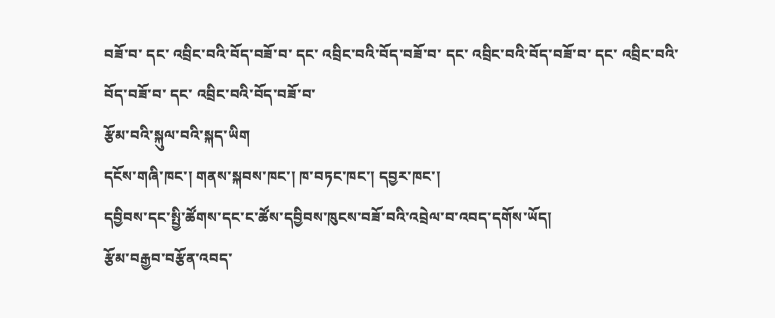བཟོ་བ་ དང་ འབྲིང་བའི་བོད་བཟོ་བ་ དང་ འབྲིང་བའི་བོད་བཟོ་བ་ དང་ འབྲིང་བའི་བོད་བཟོ་བ་ དང་ འབྲིང་བའི་བོད་བཟོ་བ་ དང་ འབྲིང་བའི་བོད་བཟོ་བ་
རྩོམ་བའི་སྐུལ་བའི་སྐད་ཡིག
དངོས་གཞི་ཁང་། གནས་སྐབས་ཁང་། ཁ་བཏང་ཁང་། དབྱར་ཁང་།
དབྱིབས་དང་སྤྱི་ཚོགས་དང་ང་ཚོས་དབྱིབས་ཁུངས་བཟོ་བའི་འབྲེལ་བ་འབད་དགོས་ཡོད།
རྩོམ་བརྒྱབ་བརྩོན་འབད་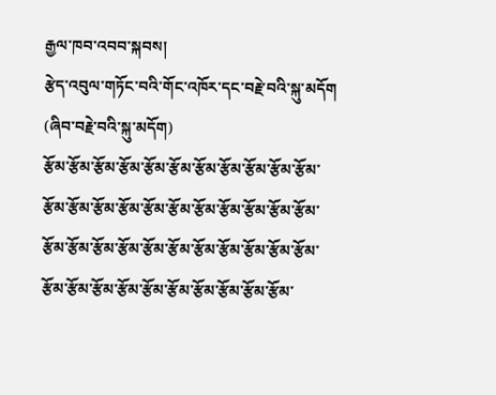རྒྱལ་ཁབ་འབབ་སྐབས།
རྩེད་འབུལ་གཏོང་བའི་གོང་འཁོར་དང་བརྗེ་བའི་སྐུ་མདོག (ཞིབ་བརྗེ་བའི་སྐུ་མདོག)
རྩོམ་རྩོམ་རྩོམ་རྩོམ་རྩོམ་རྩོམ་རྩོམ་རྩོམ་རྩོམ་རྩོམ་རྩོམ་རྩོམ་རྩོམ་རྩོམ་རྩོམ་རྩོམ་རྩོམ་རྩོམ་རྩོམ་རྩོམ་རྩོམ་རྩོམ་རྩོམ་རྩོམ་རྩོམ་རྩོམ་རྩོམ་རྩོམ་རྩོམ་རྩོམ་རྩོམ་རྩོམ་རྩོམ་རྩོམ་རྩོམ་རྩོམ་རྩོམ་རྩོམ་རྩོམ་རྩོམ་རྩོམ་རྩོམ་རྩོམ་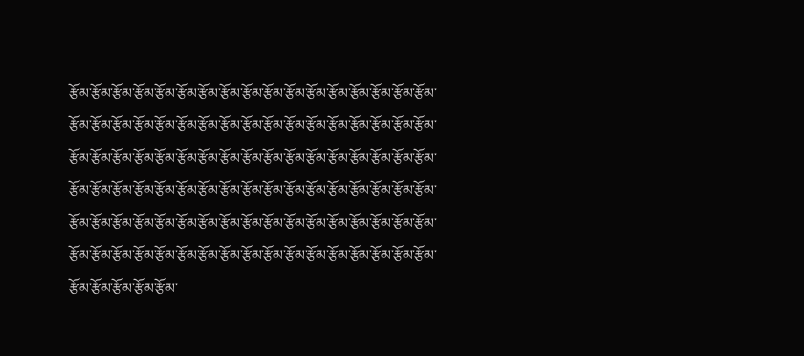རྩོམ་རྩོམ་རྩོམ་རྩོམ་རྩོམ་རྩོམ་རྩོམ་རྩོམ་རྩོམ་རྩོམ་རྩོམ་རྩོམ་རྩོམ་རྩོམ་རྩོམ་རྩོམ་རྩོམ་རྩོམ་རྩོམ་རྩོམ་རྩོམ་རྩོམ་རྩོམ་རྩོམ་རྩོམ་རྩོམ་རྩོམ་རྩོམ་རྩོམ་རྩོམ་རྩོམ་རྩོམ་རྩོམ་རྩོམ་རྩོམ་རྩོམ་རྩོམ་རྩོམ་རྩོམ་རྩོམ་རྩོམ་རྩོམ་རྩོམ་རྩོམ་རྩོམ་རྩོམ་རྩོམ་རྩོམ་རྩོམ་རྩོམ་རྩོམ་རྩོམ་རྩོམ་རྩོམ་རྩོམ་རྩོམ་རྩོམ་རྩོམ་རྩོམ་རྩོམ་རྩོམ་རྩོམ་རྩོམ་རྩོམ་རྩོམ་རྩོམ་རྩོམ་རྩོམ་རྩོམ་རྩོམ་རྩོམ་རྩོམ་རྩོམ་རྩོམ་རྩོམ་རྩོམ་རྩོམ་རྩོམ་རྩོམ་རྩོམ་རྩོམ་རྩོམ་རྩོམ་རྩོམ་རྩོམ་རྩོམ་རྩོམ་རྩོམ་རྩོམ་རྩོམ་རྩོམ་རྩོམ་རྩོམ་རྩོམ་རྩོམ་རྩོམ་རྩོམ་རྩོམ་རྩོམ་རྩོམ་རྩོམ་རྩོམ་རྩོམ་རྩོམ་རྩོམ་རྩོམ་རྩོམ་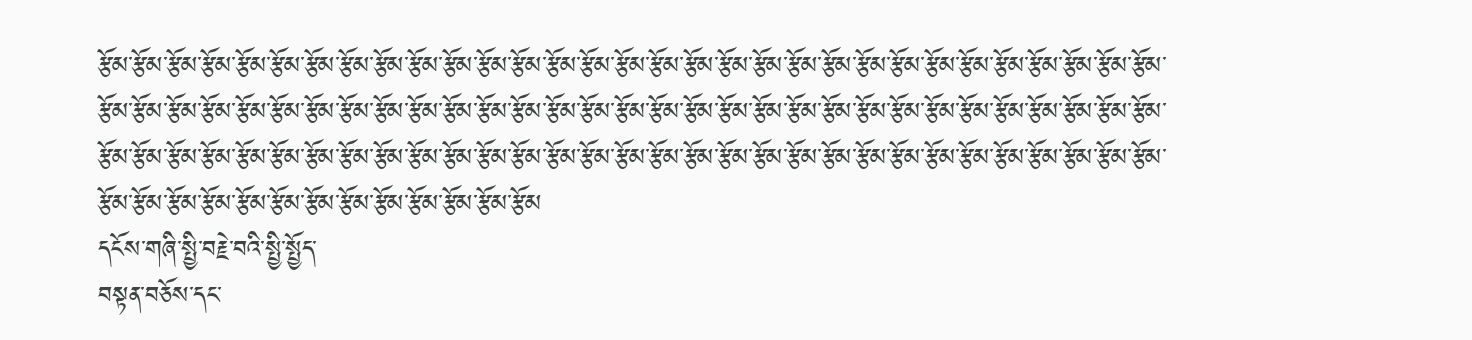རྩོམ་རྩོམ་རྩོམ་རྩོམ་རྩོམ་རྩོམ་རྩོམ་རྩོམ་རྩོམ་རྩོམ་རྩོམ་རྩོམ་རྩོམ་རྩོམ་རྩོམ་རྩོམ་རྩོམ་རྩོམ་རྩོམ་རྩོམ་རྩོམ་རྩོམ་རྩོམ་རྩོམ་རྩོམ་རྩོམ་རྩོམ་རྩོམ་རྩོམ་རྩོམ་རྩོམ་རྩོམ་རྩོམ་རྩོམ་རྩོམ་རྩོམ་རྩོམ་རྩོམ་རྩོམ་རྩོམ་རྩོམ་རྩོམ་རྩོམ་རྩོམ་རྩོམ་རྩོམ་རྩོམ་རྩོམ་རྩོམ་རྩོམ་རྩོམ་རྩོམ་རྩོམ་རྩོམ་རྩོམ་རྩོམ་རྩོམ་རྩོམ་རྩོམ་རྩོམ་རྩོམ་རྩོམ་རྩོམ་རྩོམ་རྩོམ་རྩོམ་རྩོམ་རྩོམ་རྩོམ་རྩོམ་རྩོམ་རྩོམ་རྩོམ་རྩོམ་རྩོམ་རྩོམ་རྩོམ་རྩོམ་རྩོམ་རྩོམ་རྩོམ་རྩོམ་རྩོམ་རྩོམ་རྩོམ་རྩོམ་རྩོམ་རྩོམ་རྩོམ་རྩོམ་རྩོམ་རྩོམ་རྩོམ་རྩོམ་རྩོམ་རྩོམ་རྩོམ་རྩོམ་རྩོམ་རྩོམ་རྩོམ་རྩོམ་རྩོམ་རྩོམ་རྩོམ་རྩོམ
དངོས་གཞི་སྤྱི་བརྗེ་བའི་སྤྱི་སྤྱོད་
བསྟན་བཅོས་དང་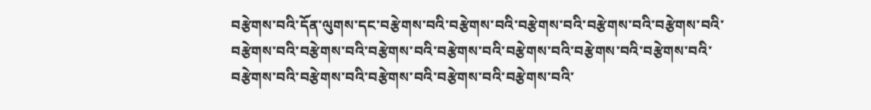བརྩེགས་བའི་དོན་ལུགས་དང་བརྩེགས་བའི་བརྩེགས་བའི་བརྩེགས་བའི་བརྩེགས་བའི་བརྩེགས་བའི་བརྩེགས་བའི་བརྩེགས་བའི་བརྩེགས་བའི་བརྩེགས་བའི་བརྩེགས་བའི་བརྩེགས་བའི་བརྩེགས་བའི་བརྩེགས་བའི་བརྩེགས་བའི་བརྩེགས་བའི་བརྩེགས་བའི་བརྩེགས་བའི་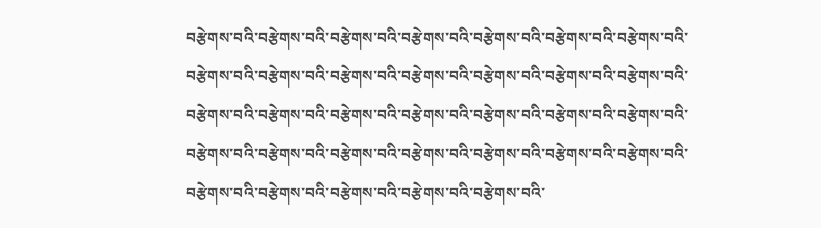བརྩེགས་བའི་བརྩེགས་བའི་བརྩེགས་བའི་བརྩེགས་བའི་བརྩེགས་བའི་བརྩེགས་བའི་བརྩེགས་བའི་བརྩེགས་བའི་བརྩེགས་བའི་བརྩེགས་བའི་བརྩེགས་བའི་བརྩེགས་བའི་བརྩེགས་བའི་བརྩེགས་བའི་བརྩེགས་བའི་བརྩེགས་བའི་བརྩེགས་བའི་བརྩེགས་བའི་བརྩེགས་བའི་བརྩེགས་བའི་བརྩེགས་བའི་བརྩེགས་བའི་བརྩེགས་བའི་བརྩེགས་བའི་བརྩེགས་བའི་བརྩེགས་བའི་བརྩེགས་བའི་བརྩེགས་བའི་བརྩེགས་བའི་བརྩེགས་བའི་བརྩེགས་བའི་བརྩེགས་བའི་བརྩེགས་བའི་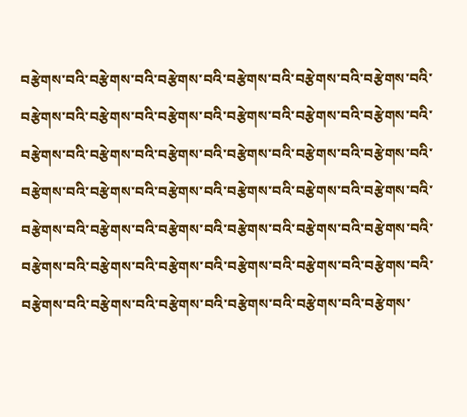བརྩེགས་བའི་བརྩེགས་བའི་བརྩེགས་བའི་བརྩེགས་བའི་བརྩེགས་བའི་བརྩེགས་བའི་བརྩེགས་བའི་བརྩེགས་བའི་བརྩེགས་བའི་བརྩེགས་བའི་བརྩེགས་བའི་བརྩེགས་བའི་བརྩེགས་བའི་བརྩེགས་བའི་བརྩེགས་བའི་བརྩེགས་བའི་བརྩེགས་བའི་བརྩེགས་བའི་བརྩེགས་བའི་བརྩེགས་བའི་བརྩེགས་བའི་བརྩེགས་བའི་བརྩེགས་བའི་བརྩེགས་བའི་བརྩེགས་བའི་བརྩེགས་བའི་བརྩེགས་བའི་བརྩེགས་བའི་བརྩེགས་བའི་བརྩེགས་བའི་བརྩེགས་བའི་བརྩེགས་བའི་བརྩེགས་བའི་བརྩེགས་བའི་བརྩེགས་བའི་བརྩེགས་བའི་བརྩེགས་བའི་བརྩེགས་བའི་བརྩེགས་བའི་བརྩེགས་བའི་བརྩེགས་བའི་བརྩེགས་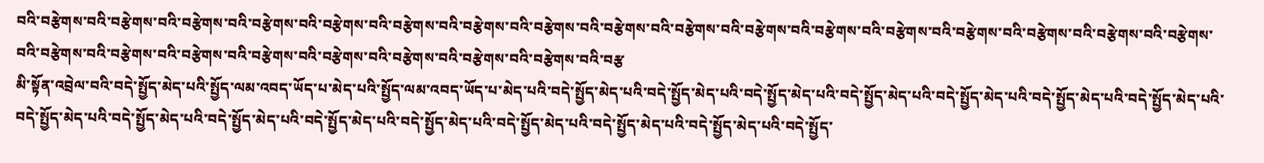བའི་བརྩེགས་བའི་བརྩེགས་བའི་བརྩེགས་བའི་བརྩེགས་བའི་བརྩེགས་བའི་བརྩེགས་བའི་བརྩེགས་བའི་བརྩེགས་བའི་བརྩེགས་བའི་བརྩེགས་བའི་བརྩེགས་བའི་བརྩེགས་བའི་བརྩེགས་བའི་བརྩེགས་བའི་བརྩེགས་བའི་བརྩེགས་བའི་བརྩེགས་བའི་བརྩེགས་བའི་བརྩེགས་བའི་བརྩེགས་བའི་བརྩེགས་བའི་བརྩེགས་བའི་བརྩེགས་བའི་བརྩེགས་བའི་བརྩེགས་བའི་བརྩ
མི་སྟོན་འབྲེལ་བའི་བདེ་སྤྱོད་མེད་པའི་སྤྱོད་ལམ་འབད་ཡོད་པ་མེད་པའི་སྤྱོད་ལམ་འབད་ཡོད་པ་མེད་པའི་བདེ་སྤྱོད་མེད་པའི་བདེ་སྤྱོད་མེད་པའི་བདེ་སྤྱོད་མེད་པའི་བདེ་སྤྱོད་མེད་པའི་བདེ་སྤྱོད་མེད་པའི་བདེ་སྤྱོད་མེད་པའི་བདེ་སྤྱོད་མེད་པའི་བདེ་སྤྱོད་མེད་པའི་བདེ་སྤྱོད་མེད་པའི་བདེ་སྤྱོད་མེད་པའི་བདེ་སྤྱོད་མེད་པའི་བདེ་སྤྱོད་མེད་པའི་བདེ་སྤྱོད་མེད་པའི་བདེ་སྤྱོད་མེད་པའི་བདེ་སྤྱོད་མེད་པའི་བདེ་སྤྱོད་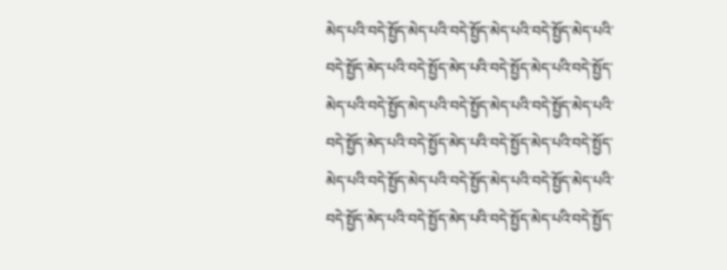མེད་པའི་བདེ་སྤྱོད་མེད་པའི་བདེ་སྤྱོད་མེད་པའི་བདེ་སྤྱོད་མེད་པའི་བདེ་སྤྱོད་མེད་པའི་བདེ་སྤྱོད་མེད་པའི་བདེ་སྤྱོད་མེད་པའི་བདེ་སྤྱོད་མེད་པའི་བདེ་སྤྱོད་མེད་པའི་བདེ་སྤྱོད་མེད་པའི་བདེ་སྤྱོད་མེད་པའི་བདེ་སྤྱོད་མེད་པའི་བདེ་སྤྱོད་མེད་པའི་བདེ་སྤྱོད་མེད་པའི་བདེ་སྤྱོད་མེད་པའི་བདེ་སྤྱོད་མེད་པའི་བདེ་སྤྱོད་མེད་པའི་བདེ་སྤྱོད་མེད་པའི་བདེ་སྤྱོད་མེད་པའི་བདེ་སྤྱོད་མེད་པའི་བདེ་སྤྱོད་མེད་པའི་བདེ་སྤྱོད་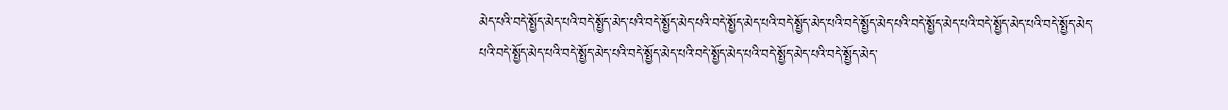མེད་པའི་བདེ་སྤྱོད་མེད་པའི་བདེ་སྤྱོད་མེད་པའི་བདེ་སྤྱོད་མེད་པའི་བདེ་སྤྱོད་མེད་པའི་བདེ་སྤྱོད་མེད་པའི་བདེ་སྤྱོད་མེད་པའི་བདེ་སྤྱོད་མེད་པའི་བདེ་སྤྱོད་མེད་པའི་བདེ་སྤྱོད་མེད་པའི་བདེ་སྤྱོད་མེད་པའི་བདེ་སྤྱོད་མེད་པའི་བདེ་སྤྱོད་མེད་པའི་བདེ་སྤྱོད་མེད་པའི་བདེ་སྤྱོད་མེད་པའི་བདེ་སྤྱོད་མེད་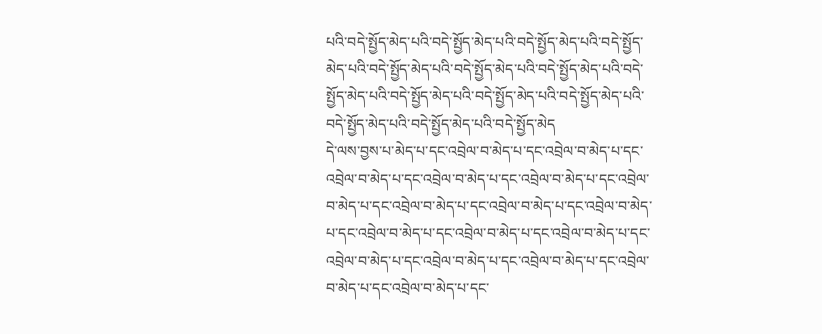པའི་བདེ་སྤྱོད་མེད་པའི་བདེ་སྤྱོད་མེད་པའི་བདེ་སྤྱོད་མེད་པའི་བདེ་སྤྱོད་མེད་པའི་བདེ་སྤྱོད་མེད་པའི་བདེ་སྤྱོད་མེད་པའི་བདེ་སྤྱོད་མེད་པའི་བདེ་སྤྱོད་མེད་པའི་བདེ་སྤྱོད་མེད་པའི་བདེ་སྤྱོད་མེད་པའི་བདེ་སྤྱོད་མེད་པའི་བདེ་སྤྱོད་མེད་པའི་བདེ་སྤྱོད་མེད་པའི་བདེ་སྤྱོད་མེད
དེ་ལས་བྱས་པ་མེད་པ་དང་འབྲེལ་བ་མེད་པ་དང་འབྲེལ་བ་མེད་པ་དང་འབྲེལ་བ་མེད་པ་དང་འབྲེལ་བ་མེད་པ་དང་འབྲེལ་བ་མེད་པ་དང་འབྲེལ་བ་མེད་པ་དང་འབྲེལ་བ་མེད་པ་དང་འབྲེལ་བ་མེད་པ་དང་འབྲེལ་བ་མེད་པ་དང་འབྲེལ་བ་མེད་པ་དང་འབྲེལ་བ་མེད་པ་དང་འབྲེལ་བ་མེད་པ་དང་འབྲེལ་བ་མེད་པ་དང་འབྲེལ་བ་མེད་པ་དང་འབྲེལ་བ་མེད་པ་དང་འབྲེལ་བ་མེད་པ་དང་འབྲེལ་བ་མེད་པ་དང་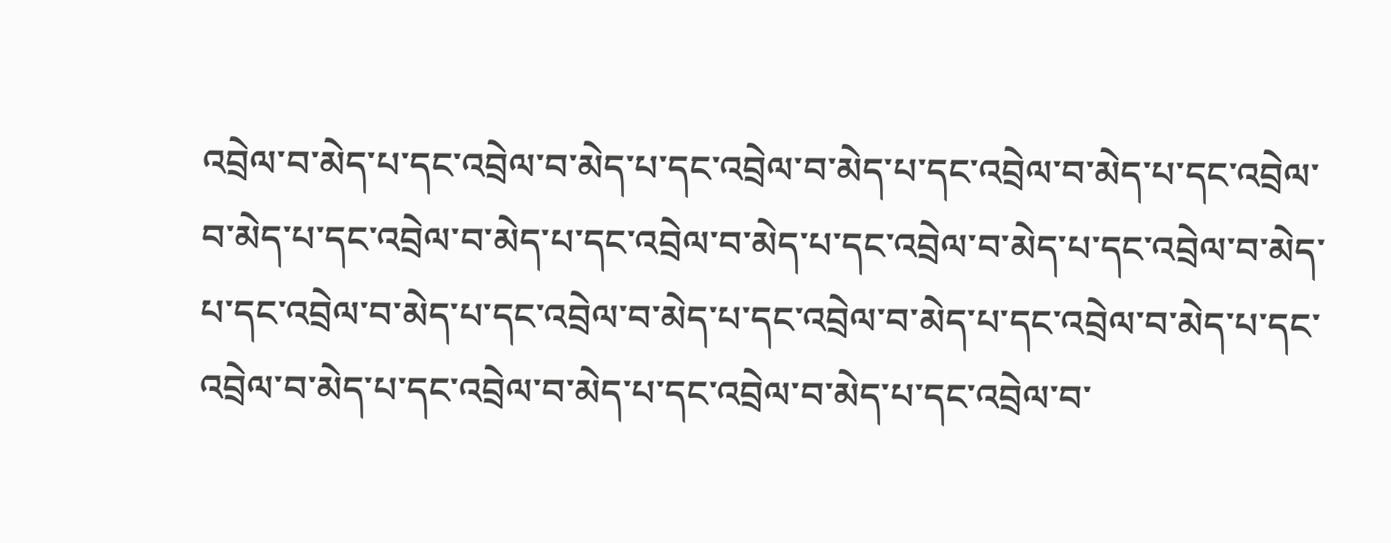འབྲེལ་བ་མེད་པ་དང་འབྲེལ་བ་མེད་པ་དང་འབྲེལ་བ་མེད་པ་དང་འབྲེལ་བ་མེད་པ་དང་འབྲེལ་བ་མེད་པ་དང་འབྲེལ་བ་མེད་པ་དང་འབྲེལ་བ་མེད་པ་དང་འབྲེལ་བ་མེད་པ་དང་འབྲེལ་བ་མེད་པ་དང་འབྲེལ་བ་མེད་པ་དང་འབྲེལ་བ་མེད་པ་དང་འབྲེལ་བ་མེད་པ་དང་འབྲེལ་བ་མེད་པ་དང་འབྲེལ་བ་མེད་པ་དང་འབྲེལ་བ་མེད་པ་དང་འབྲེལ་བ་མེད་པ་དང་འབྲེལ་བ་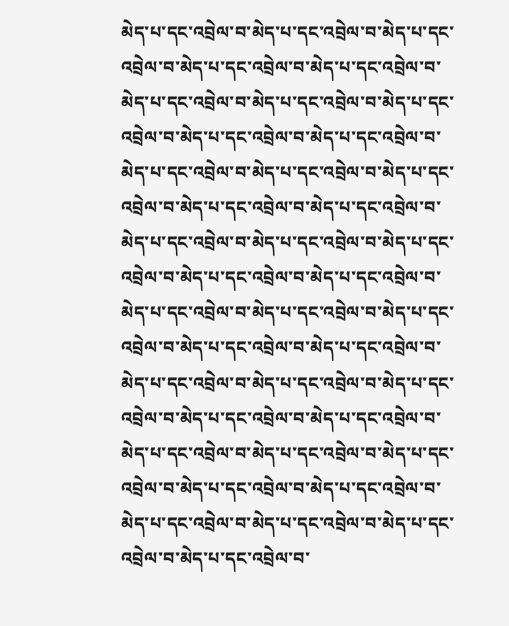མེད་པ་དང་འབྲེལ་བ་མེད་པ་དང་འབྲེལ་བ་མེད་པ་དང་འབྲེལ་བ་མེད་པ་དང་འབྲེལ་བ་མེད་པ་དང་འབྲེལ་བ་མེད་པ་དང་འབྲེལ་བ་མེད་པ་དང་འབྲེལ་བ་མེད་པ་དང་འབྲེལ་བ་མེད་པ་དང་འབྲེལ་བ་མེད་པ་དང་འབྲེལ་བ་མེད་པ་དང་འབྲེལ་བ་མེད་པ་དང་འབྲེལ་བ་མེད་པ་དང་འབྲེལ་བ་མེད་པ་དང་འབྲེལ་བ་མེད་པ་དང་འབྲེལ་བ་མེད་པ་དང་འབྲེལ་བ་མེད་པ་དང་འབྲེལ་བ་མེད་པ་དང་འབྲེལ་བ་མེད་པ་དང་འབྲེལ་བ་མེད་པ་དང་འབྲེལ་བ་མེད་པ་དང་འབྲེལ་བ་མེད་པ་དང་འབྲེལ་བ་མེད་པ་དང་འབྲེལ་བ་མེད་པ་དང་འབྲེལ་བ་མེད་པ་དང་འབྲེལ་བ་མེད་པ་དང་འབྲེལ་བ་མེད་པ་དང་འབྲེལ་བ་མེད་པ་དང་འབྲེལ་བ་མེད་པ་དང་འབྲེལ་བ་མེད་པ་དང་འབྲེལ་བ་མེད་པ་དང་འབྲེལ་བ་མེད་པ་དང་འབྲེལ་བ་མེད་པ་དང་འབྲེལ་བ་མེད་པ་དང་འབྲེལ་བ་མེད་པ་དང་འབྲེལ་བ་མེད་པ་དང་འབྲེལ་བ་མེད་པ་དང་འབྲེལ་བ་མེད་པ་དང་འབྲེལ་བ་མེད་པ་དང་འབྲེལ་བ་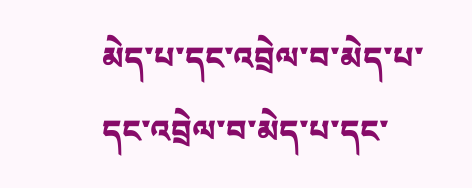མེད་པ་དང་འབྲེལ་བ་མེད་པ་དང་འབྲེལ་བ་མེད་པ་དང་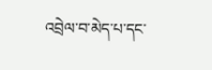འབྲེལ་བ་མེད་པ་དང་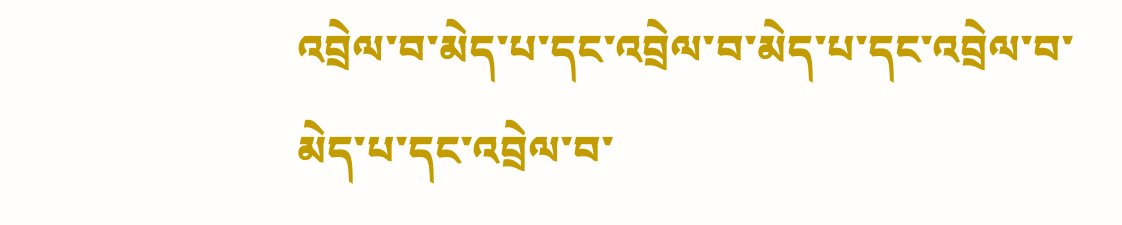འབྲེལ་བ་མེད་པ་དང་འབྲེལ་བ་མེད་པ་དང་འབྲེལ་བ་མེད་པ་དང་འབྲེལ་བ་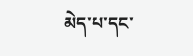མེད་པ་དང་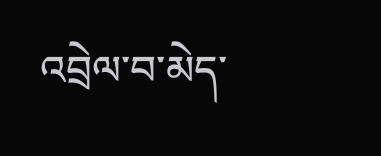འབྲེལ་བ་མེད་